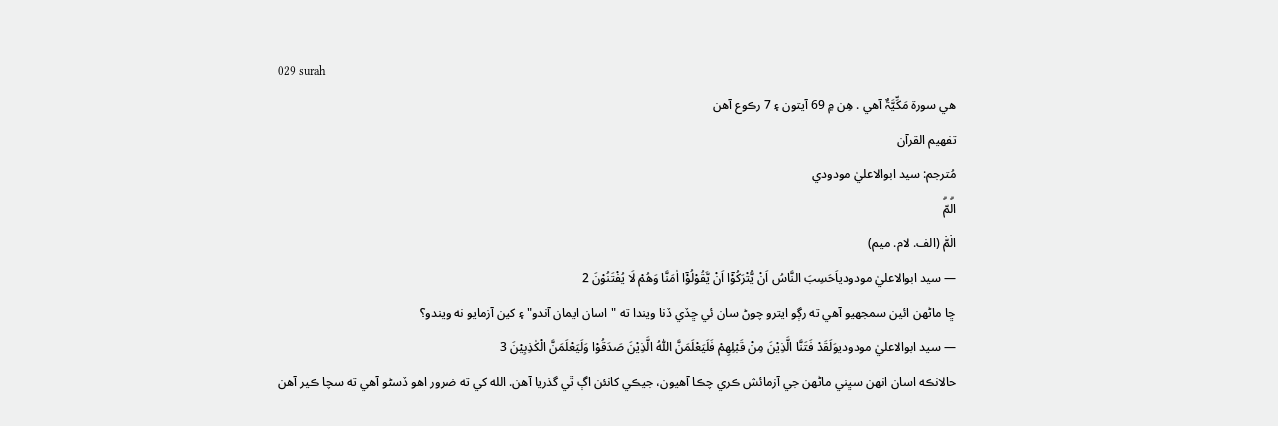029 surah
ھي سورة مَکِّیَّۃٌ آھي . ھِن ۾ 69 آيتون ۽ 7 رڪوع آھن
تفھيم القرآن
مُترجم: سيد ابوالاعليٰ مودودي
الۗمّۗ
ال۬مّ۬ (الف. لام. ميم)
— سيد ابوالاعليٰ مودودياَحَسِبَ النَّاسُ اَنْ يُّتْرَكُوْٓا اَنْ يَّقُوْلُوْٓا اٰمَنَّا وَهُمْ لَا يُفْتَنُوْنَ 2
ڇا ماڻهن ائين سمجهيو آهي ته رڳو ايترو چوڻ سان ئي ڇڏي ڏنا ويندا ته "اسان ايمان آندو" ۽ کين آزمايو نه ويندو؟
— سيد ابوالاعليٰ مودوديوَلَقَدْ فَتَنَّا الَّذِيْنَ مِنْ قَبْلِهِمْ فَلَيَعْلَمَنَّ اللّٰهُ الَّذِيْنَ صَدَقُوْا وَلَيَعْلَمَنَّ الْكٰذِبِيْنَ 3
حالانڪه اسان انهن سڀني ماڻهن جي آزمائش ڪري چڪا آهيون، جيڪي کانئن اڳ ٿي گذريا آهن. الله کي ته ضرور اهو ڏسڻو آهي ته سچا ڪير آهن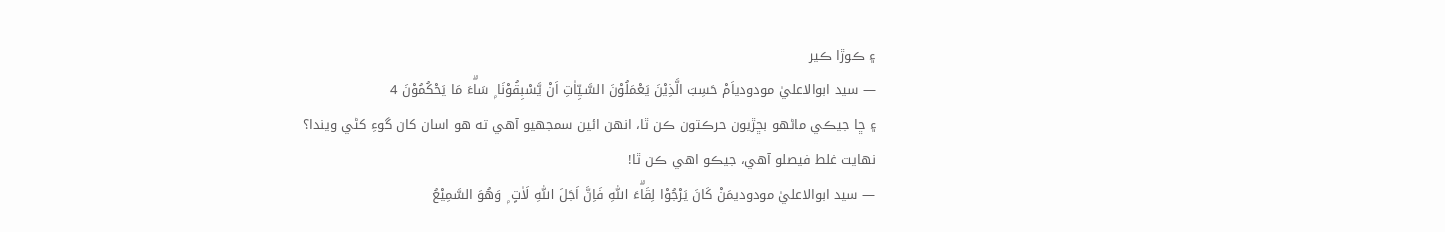۽ ڪوڙا ڪير
— سيد ابوالاعليٰ مودودياَمْ حَسِبَ الَّذِيْنَ يَعْمَلُوْنَ السَّـيِّاٰتِ اَنْ يَّسْبِقُوْنَا ۭ سَاۗءَ مَا يَحْكُمُوْنَ 4
۽ ڇا جيڪي ماڻهو بڇڙيون حرڪتون ڪن ٿا، انهن ائين سمجهيو آهي ته هو اسان کان گوءِ کڻي ويندا؟ نهايت غلط فيصلو آهي، جيڪو اهي ڪن ٿا!
— سيد ابوالاعليٰ مودوديمَنْ كَانَ يَرْجُوْا لِقَاۗءَ اللّٰهِ فَاِنَّ اَجَلَ اللّٰهِ لَاٰتٍ ۭ وَهُوَ السَّمِيْعُ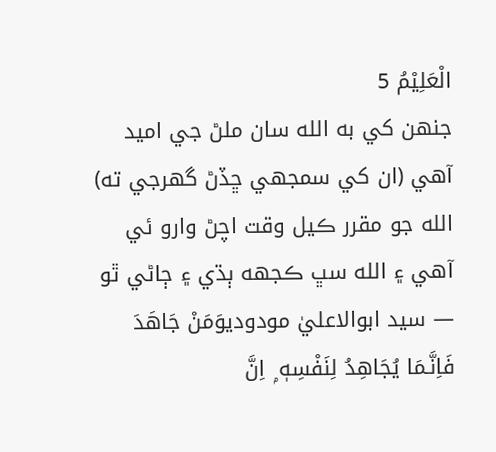الْعَلِيْمُ 5
جنهن کي به الله سان ملڻ جي اميد آهي (ان کي سمجهي ڇڏڻ گهرجي ته) الله جو مقرر ڪيل وقت اچڻ وارو ئي آهي ۽ الله سڀ ڪجهه ٻڌي ۽ ڄاڻي ٿو
— سيد ابوالاعليٰ مودوديوَمَنْ جَاهَدَ فَاِنَّـمَا يُجَاهِدُ لِنَفْسِهٖ ۭ اِنَّ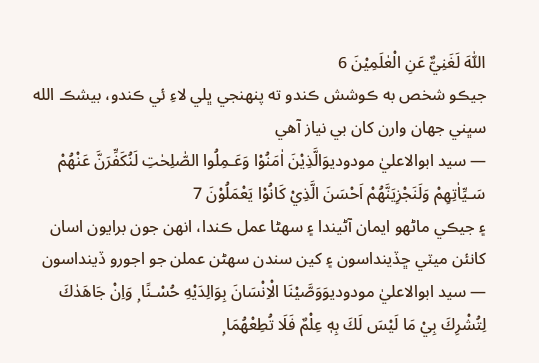اللّٰهَ لَغَنِيٌّ عَنِ الْعٰلَمِيْنَ 6
جيڪو شخص به ڪوشش ڪندو ته پنهنجي ڀلي لاءِ ئي ڪندو، بيشڪ الله سڀني جهان وارن کان بي نياز آهي
— سيد ابوالاعليٰ مودوديوَالَّذِيْنَ اٰمَنُوْا وَعَـمِلُوا الصّٰلِحٰتِ لَنُكَفِّرَنَّ عَنْهُمْ سَـيِّاٰتِهِمْ وَلَنَجْزِيَنَّهُمْ اَحْسَنَ الَّذِيْ كَانُوْا يَعْمَلُوْنَ 7
۽ جيڪي ماڻهو ايمان آڻيندا ۽ سهڻا عمل ڪندا، انهن جون برايون اسان کانئن ميٽي ڇڏينداسون ۽ کين سندن سهڻن عملن جو اجورو ڏينداسون
— سيد ابوالاعليٰ مودوديوَوَصَّيْنَا الْاِنْسَانَ بِوَالِدَيْهِ حُسْـنًا ۭ وَاِنْ جَاهَدٰكَ لِتُشْرِكَ بِيْ مَا لَيْسَ لَكَ بِهٖ عِلْمٌ فَلَا تُطِعْهُمَا ۭ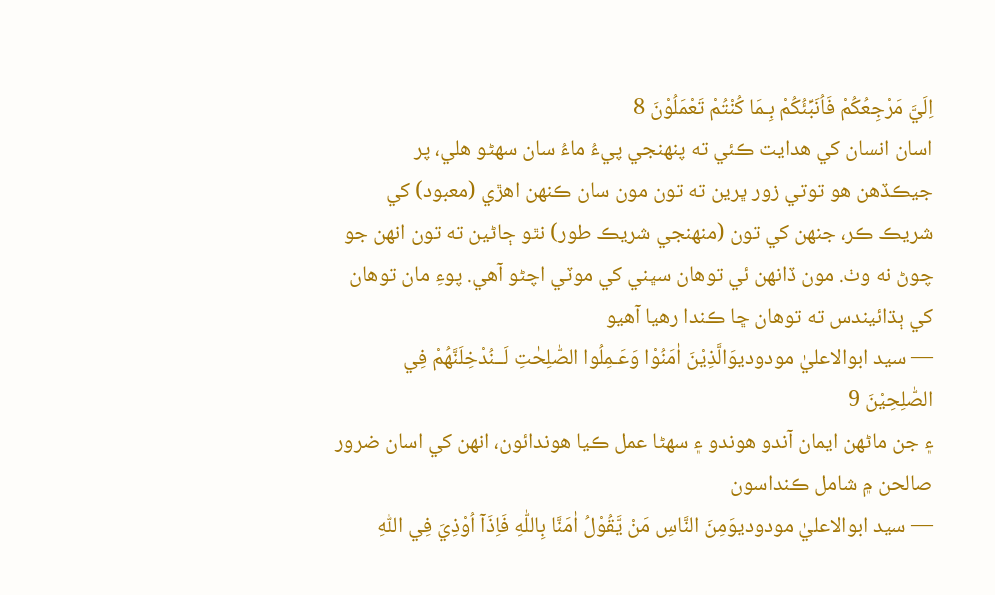اِلَيَّ مَرْجِعُكُمْ فَاُنَبِّئُكُمْ بِـمَا كُنْتُمْ تَعْمَلُوْنَ 8
اسان انسان کي هدايت ڪئي ته پنهنجي پيءُ ماءُ سان سهڻو هلي، پر جيڪڏهن هو توتي زور ڀرين ته تون مون سان ڪنهن اهڙي (معبود) کي شريڪ ڪر، جنهن کي تون (منهنجي شريڪ طور) نٿو ڄاڻين ته تون انهن جو چوڻ نه وٺ. مون ڏانهن ئي توهان سڀني کي موٽي اچڻو آهي. پوءِ مان توهان کي ٻڌائيندس ته توهان ڇا ڪندا رهيا آهيو
— سيد ابوالاعليٰ مودوديوَالَّذِيْنَ اٰمَنُوْا وَعَـمِلُوا الصّٰلِحٰتِ لَــنُدْخِلَنَّهُمْ فِي الصّٰلِحِيْنَ 9
۽ جن ماڻهن ايمان آندو هوندو ۽ سهڻا عمل ڪيا هوندائون، انهن کي اسان ضرور صالحن ۾ شامل ڪنداسون
— سيد ابوالاعليٰ مودوديوَمِنَ النَّاسِ مَنْ يَّقُوْلُ اٰمَنَّا بِاللّٰهِ فَاِذَآ اُوْذِيَ فِي اللّٰهِ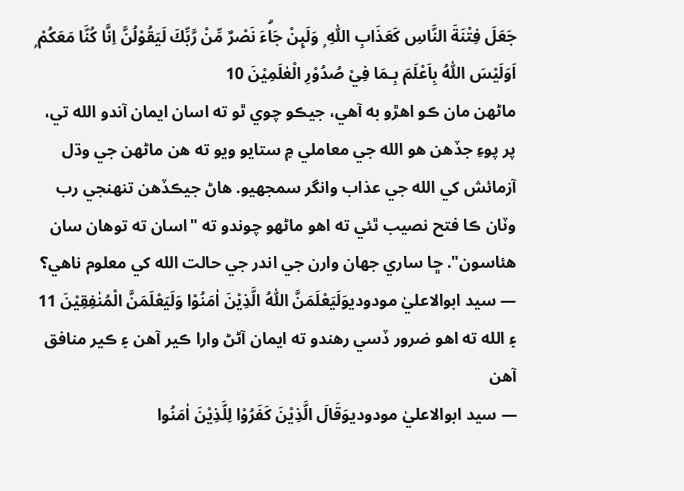جَعَلَ فِتْنَةَ النَّاسِ كَعَذَابِ اللّٰهِ ۭ وَلَىِٕنْ جَاۗءَ نَصْرٌ مِّنْ رَّبِّكَ لَيَقُوْلُنَّ اِنَّا كُنَّا مَعَكُمْ ۭ اَوَلَيْسَ اللّٰهُ بِاَعْلَمَ بِـمَا فِيْ صُدُوْرِ الْعٰلَمِيْنَ 10
ماڻهن مان ڪو اهڙو به آهي، جيڪو چوي ٿو ته اسان ايمان آندو الله تي، پر پوءِ جڏهن هو الله جي معاملي ۾ ستايو ويو ته هن ماڻهن جي وڌل آزمائش کي الله جي عذاب وانگر سمجهيو. هاڻ جيڪڏهن تنهنجي رب وٽان ڪا فتح نصيب ٿئي ته اهو ماڻهو چوندو ته "اسان ته توهان سان هئاسون". ڇا ساري جهان وارن جي اندر جي حالت الله کي معلوم ناهي؟
— سيد ابوالاعليٰ مودوديوَلَيَعْلَمَنَّ اللّٰهُ الَّذِيْنَ اٰمَنُوْا وَلَيَعْلَمَنَّ الْمُنٰفِقِيْنَ 11
۽ الله ته اهو ضرور ڏسي رهندو ته ايمان آڻڻ وارا ڪير آهن ۽ ڪير منافق آهن
— سيد ابوالاعليٰ مودوديوَقَالَ الَّذِيْنَ كَفَرُوْا لِلَّذِيْنَ اٰمَنُوا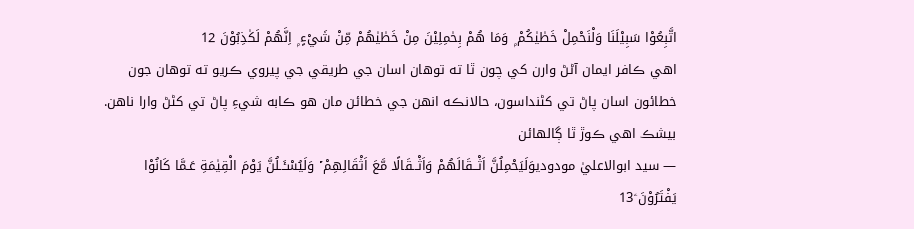اتَّبِعُوْا سَبِيْلَنَا وَلْنَحْمِلْ خَطٰيٰكُمْ ۭ وَمَا هُمْ بِحٰمِلِيْنَ مِنْ خَطٰيٰهُمْ مِّنْ شَيْءٍ ۭ اِنَّهُمْ لَكٰذِبُوْنَ 12
اهي ڪافر ايمان آڻڻ وارن کي چون ٿا ته توهان اسان جي طريقي جي پيروي ڪريو ته توهان جون خطائون اسان پاڻ تي کڻنداسون، حالانڪه انهن جي خطائن مان هو ڪابه شيءِ پاڻ تي کڻڻ وارا ناهن. بيشڪ اهي ڪوڙ ٿا ڳالهائن
— سيد ابوالاعليٰ مودوديوَلَيَحْمِلُنَّ اَثْــقَالَهُمْ وَاَثْــقَالًا مَّعَ اَثْقَالِهِمْ ۡ وَلَيُسْـَٔــلُنَّ يَوْمَ الْقِيٰمَةِ عَـمَّا كَانُوْا يَفْتَرُوْنَ ۧ13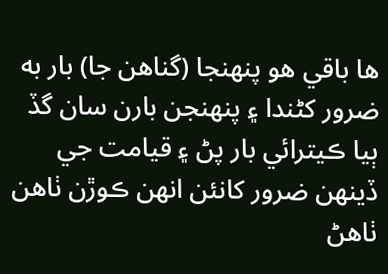ها باقي هو پنهنجا (گناهن جا) بار به ضرور کڻندا ۽ پنهنجن بارن سان گڏ ٻيا ڪيترائي بار پڻ ۽ قيامت جي ڏينهن ضرور کانئن انهن ڪوڙن ٺاهن ٺاهڻ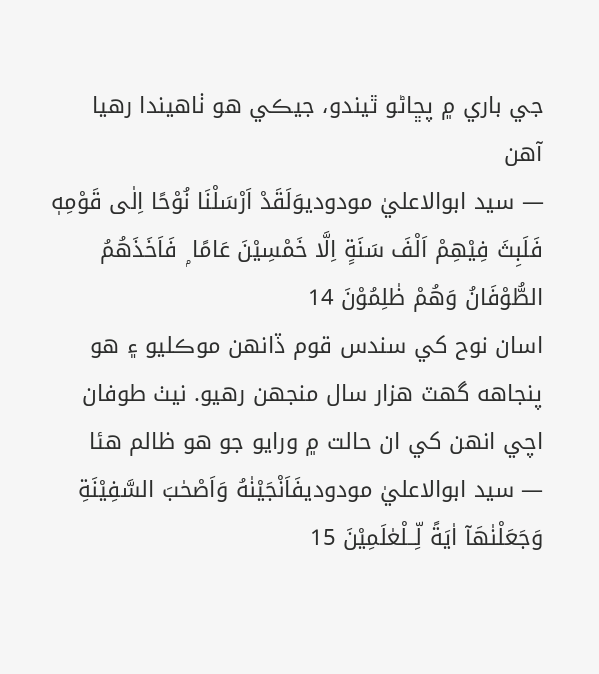جي باري ۾ پڇاڻو ٿيندو، جيڪي هو ٺاهيندا رهيا آهن
— سيد ابوالاعليٰ مودوديوَلَقَدْ اَرْسَلْنَا نُوْحًا اِلٰى قَوْمِهٖ فَلَبِثَ فِيْهِمْ اَلْفَ سَنَةٍ اِلَّا خَمْسِيْنَ عَامًا ۭ فَاَخَذَهُمُ الطُّوْفَانُ وَهُمْ ظٰلِمُوْنَ 14
اسان نوح کي سندس قوم ڏانهن موڪليو ۽ هو پنجاهه گهٽ هزار سال منجهن رهيو. نيٺ طوفان اچي انهن کي ان حالت ۾ ورايو جو هو ظالم هئا
— سيد ابوالاعليٰ مودوديفَاَنْجَيْنٰهُ وَاَصْحٰبَ السَّفِيْنَةِ وَجَعَلْنٰهَآ اٰيَةً لِّــلْعٰلَمِيْنَ 15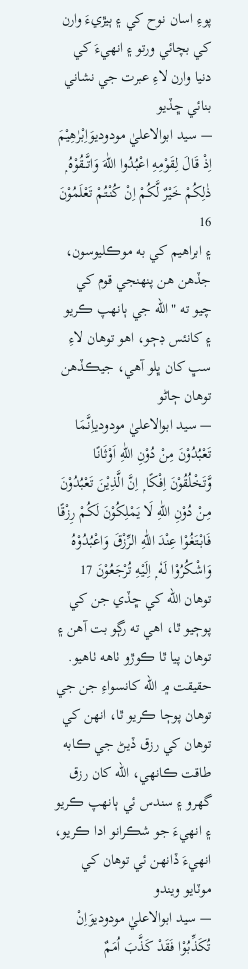پوءِ اسان نوح کي ۽ ٻيڙيءَ وارن کي بچائي ورتو ۽ انهيءَ کي دنيا وارن لاءِ عبرت جي نشاني بنائي ڇڏيو
— سيد ابوالاعليٰ مودوديوَاِبْرٰهِيْمَ اِذْ قَالَ لِقَوْمِهِ اعْبُدُوا اللّٰهَ وَاتَّــقُوْهُ ۭ ذٰلِكُمْ خَيْرٌ لَّكُمْ اِنْ كُنْتُمْ تَعْلَمُوْنَ 16
۽ ابراهيم کي به موڪليوسون، جڏهن هن پنهنجي قوم کي چيو ته "الله جي ٻانهپ ڪريو ۽ کانئس ڊڄو، اهو توهان لاءِ سڀ کان ڀلو آهي، جيڪڏهن توهان ڄاڻو
— سيد ابوالاعليٰ مودودياِنَّـمَا تَعْبُدُوْنَ مِنْ دُوْنِ اللّٰهِ اَوْثَانًا وَّتَخْلُقُوْنَ اِفْكًا ۭ اِنَّ الَّذِيْنَ تَعْبُدُوْنَ مِنْ دُوْنِ اللّٰهِ لَا يَمْلِكُوْنَ لَكُمْ رِزْقًا فَابْتَغُوْا عِنْدَ اللّٰهِ الرِّزْقَ وَاعْبُدُوْهُ وَاشْكُرُوْا لَهٗ ۭ اِلَيْهِ تُرْجَعُوْنَ 17
توهان الله کي ڇڏي جن کي پوڄيو ٿا، اهي ته رڳو بت آهن ۽ توهان پيا ٿا ڪوڙو ٺاهه ٺاهيو. حقيقت ۾ الله کانسواءِ جن جي توهان پوڄا ڪريو ٿا، انهن کي توهان کي رزق ڏيڻ جي ڪابه طاقت ڪانهي، الله کان رزق گهرو ۽ سندس ئي ٻانهپ ڪريو ۽ انهيءَ جو شڪرانو ادا ڪريو، انهيءَ ڏانهن ئي توهان کي موٽايو ويندو
— سيد ابوالاعليٰ مودوديوَاِنْ تُكَذِّبُوْا فَقَدْ كَذَّبَ اُمَمٌ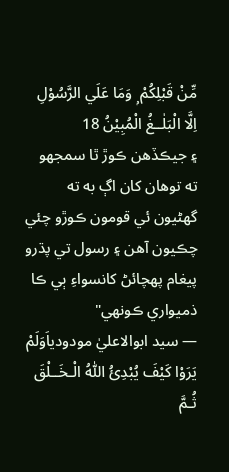مِّنْ قَبْلِكُمْ ۭ وَمَا عَلَي الرَّسُوْلِ اِلَّا الْبَلٰــغُ الْمُبِيْنُ 18
۽ جيڪڏهن ڪوڙ ٿا سمجهو ته توهان کان اڳ به ته گهڻيون ئي قومون ڪوڙو چئي چڪيون آهن ۽ رسول تي پڌرو پيغام پهچائڻ کانسواءِ ٻي ڪا ذميواري ڪونهي"
— سيد ابوالاعليٰ مودودياَوَلَمْ يَرَوْا كَيْفَ يُبْدِئُ اللّٰهُ الْـخَــلْقَ ثُـمَّ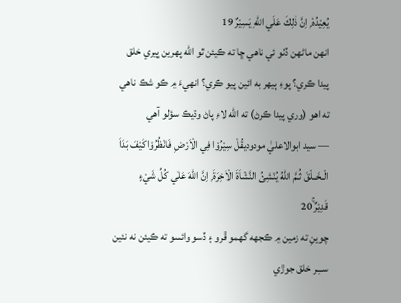يُعِيْدُهٗ ۭ اِنَّ ذٰلِكَ عَلَي اللّٰهِ يَسِيْرٌ 19
انهن ماڻهن ڏٺو ئي ناهي ڇا ته ڪيئن ٿو الله پهرين ڀيري خلق پيدا ڪري؟ پوءِ ٻيهر به ائين پيو ڪري؟ انهيءَ ۾ ڪو شڪ ناهي ته اهو (وري پيدا ڪرڻ) ته الله لاءِ پاڻ وڌيڪ سؤلو آهي
— سيد ابوالاعليٰ مودوديقُلْ سِيْرُوْا فِي الْاَرْضِ فَانْظُرُوْاكَيْفَ بَدَاَ الْـخَــلْقَ ثُـمَّ اللّٰهُ يُنْشِئُ النَّشْاَةَ الْاٰخِرَةَ ۭ اِنَّ اللّٰهَ عَلٰي كُلِّ شَيْءٍ قَدِيْرٌ ۚ20
چوينِ ته زمين ۾ ڪجهه گهمو ڦرو ۽ ڏسو وائسو ته ڪيئن نه نئين ســِـر خلق جوڙي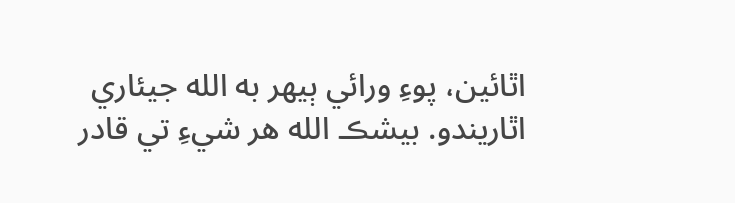اٿائين، پوءِ ورائي ٻيهر به الله جيئاري اٿاريندو. بيشڪ الله هر شيءِ تي قادر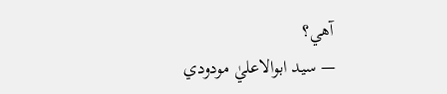آهي؟
— سيد ابوالاعليٰ مودودي